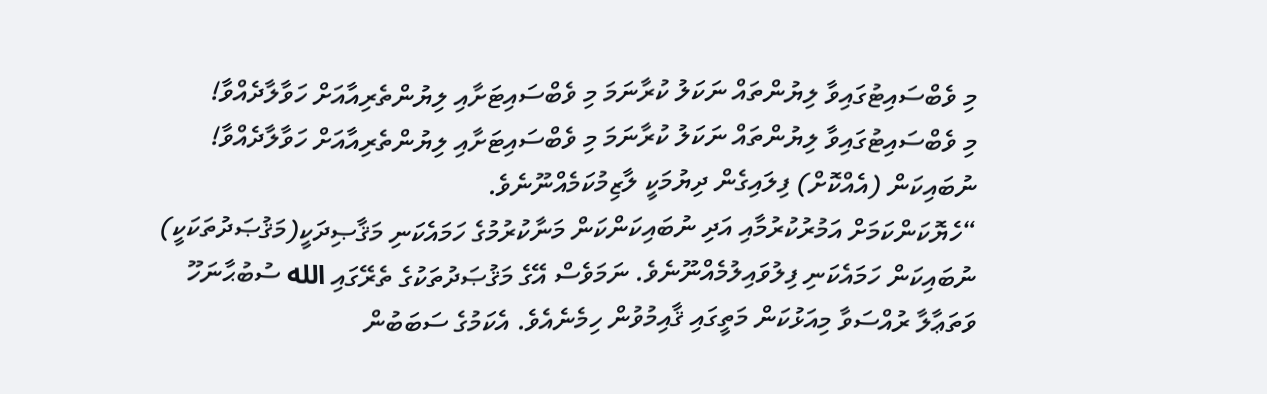މި ވެބްސައިޓުގައިވާ ލިޔުންތައް ނަކަލު ކުރާނަމަ މި ވެބްސައިޓަށާއި ލިޔުންތެރިއާއަށް ހަވާލާދެއްވާ!
މި ވެބްސައިޓުގައިވާ ލިޔުންތައް ނަކަލު ކުރާނަމަ މި ވެބްސައިޓަށާއި ލިޔުންތެރިއާއަށް ހަވާލާދެއްވާ!
ނުބައިކަން (އެއްކޮށް) ފިލައިގެން ދިޔުމަކީ ލާޒިމުކަމެއްނޫނެވެ.
“ހެޔޮކަންކަމަށް އަމުރުކުރުމާއި އަދި ނުބައިކަންކަން މަނާކުރުމުގެ ހަމައެކަނި މަޤާޞިދަކީ(މަޤުޞަދުތަކަކީ) ނުބައިކަން ހަމައެކަނި ފިލުވައިލުމެއްނޫނެވެ. ނަމަވެސް އޭގެ މަޤުޞަދުތަކުގެ ތެރޭގައި الله ސުބުޙާނަހޫ ވަތަޢާލާ ރުއްސަވާ މިއަޅުކަން މަތީގައި ޤާއިމުވުން ހިމެނެއެވެ. އެކަމުގެ ސަބަބުން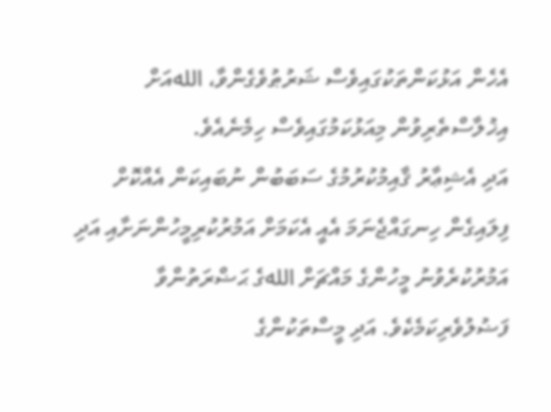އެހެން އަޅުކަންތަކުގައިވެސް ޝަރުޠުވެގެންވާ، اللهއަށް އިޚުލާސްތެރިވުން މިއަޅުކަމުގައިވެސް ހިމެނެއެވެ.
އަދި އެޝިޢާރު ޤާއިމުކުރުމުގެ ސަބަބުން ނުބައިކަން އެއްކޮށް ފިލައިގެން ހިނގައްޖެނަމަ އެއީ އެކަމަށް އަމުރުކުރިމީހުންނަށާއި އަދި އަމުރުކުރެވުނު މީހުންގެ މައްޗަށް اللهގެ ޙަޟްރަތުންވާ ފަޟުލުވެރިކަމެކެވެ. އަދި މީސްތަކުންގެ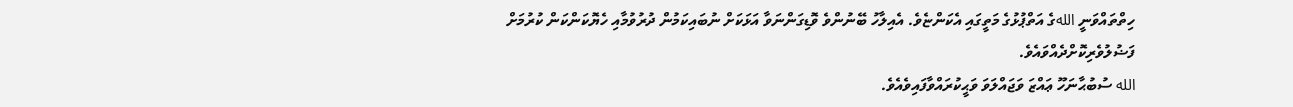ހިތްތައްވަނީ اللهގެ އަތްޕުޅުގެ މަތީގައި އެކަންޏެވެ. އެއިލާހު ބޭނުންވެ ވޮޑިގަންނަވާ އަޅަކަށް ނުބައިކަމުން ދުރުވުމާއި ހެޔޮކަންކަން ކުރުމަށް ފަޟުލުވެރިކޮށްދެއްވައެވެ.
الله ސުބުޙާނަހޫ ޢައްޒަ ވަޖައްލަވަ ވަޙީކުރައްވާފައިވެއެވެ.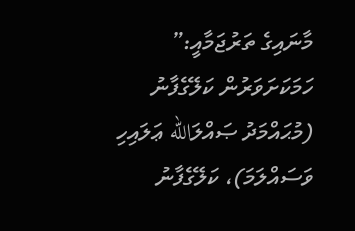މާނައިގެ ތަރުޖަމާއީ:” ހަމަކަށަވަރުން ކަލޭގެފާނު (މުޙައްމަދު ޞައްލަالله ޢަލައިހި ވަސައްލަމަ)، ކަލޭގެފާނު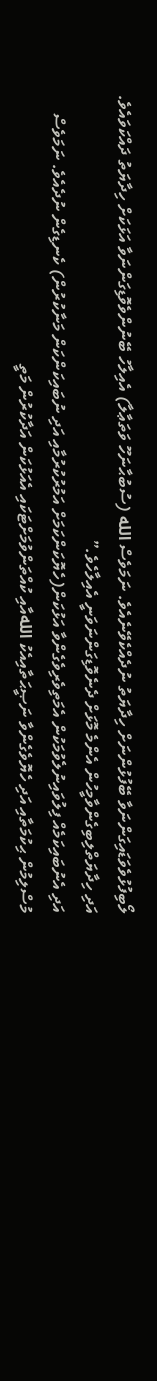ލޯބިފުޅުވެވަޑައިގަންނަވާ ބޭފުޅުންނަށް ހިދާޔަތު ނުދެއްކެވޭނެއެވެ. ނަމަވެސް الله (ސުބުޙާނަހޫ ވަތަޢާލާ) އެއިލާހު ބޭނުންވެވޮޑިގަންނަވާ އަޅަކަށް ހިދާޔަތު ދައްކަވައެވެ. އަދި ހިދާޔަތްލިބިގެންވާމީހުން އެންމެ މޮޅަށް ދެނެވޮޑިގަންނަވަނީ އެއިލާހެވެ.”
އަދި އެނުބައިކަމެއް ފިލުވައިނުލެވުމަކުން އެމަތިވެރިވެގެންވާ އަޅުކަން(ހެޔޮކަންކަމަށް އަމުރުކުރުމާއި އަދި ނުބައިކަންކަން މަނާކުރުން) ކެނޑިގެން ނުދެއެވެ. ނަމަވެސް މުސްލިމުން ޙިކުމަތާއި އަދި ހެޔޮވެގެންވާ ނަޞީޙަތާއިއެކު اللهއާއި ކުއްތަންވުމަށްޓަކައި އެއަޅުކަން އަދާކުރުން މަތީ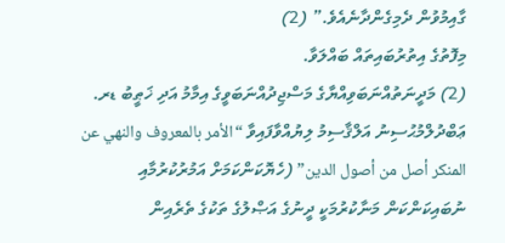ގާއިމުވުން ދެމިގެންދާނެއެވެ.” (2)
މިފޮތުގެ އިތުރުބައިތައް ބައްލަވާ.
(2) މަދީނަތުއްނަބަވިއްޔާގެ މަސްޖިދުއްނަބަވީގެ އިމާމު އަދި ޚަޠީބު ޑރ. ޢަބްދުލްމުޙުސިނު އަލްޤާސިމު ލިޔުއްވާފައިވާ “الأمر بالمعروف والنهي عن المنكر أصل من أصول الدين” (ހެޔޮކަންކަމަށް އަމުރުކުރުމާއި ނުބައިކަންކަން މަނާކުރުމަކީ ދީނުގެ އަޞްލުގެ ތަކުގެ ތެރެއިން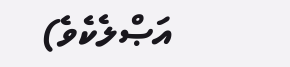އަޞްލެކެވެ)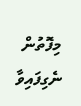މިފޮތުން ނެގިފައިވާ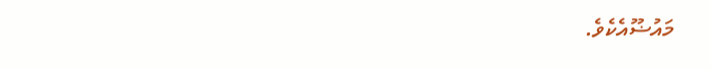މައުޟޫއެކެވެ.